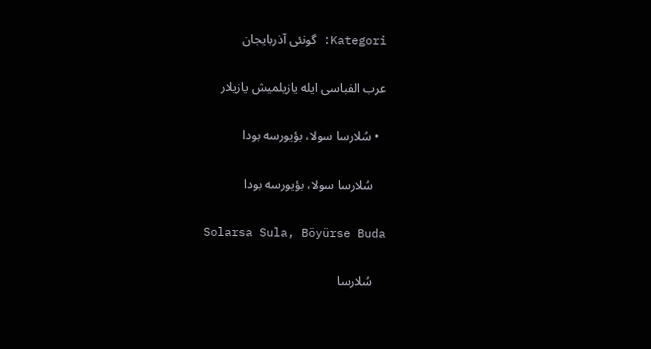Kategori: گونئی آذربایجان

عرب الفباسی ایله یازیلمیش یازیلار

  • سُلارسا سولا، بؤیورسه بودا

    سُلارسا سولا، بؤیورسه بودا

    Solarsa Sula, Böyürse Buda

    سُلارسا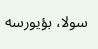سولا، بؤیورسه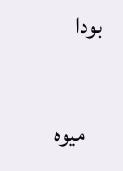بودا

    میوه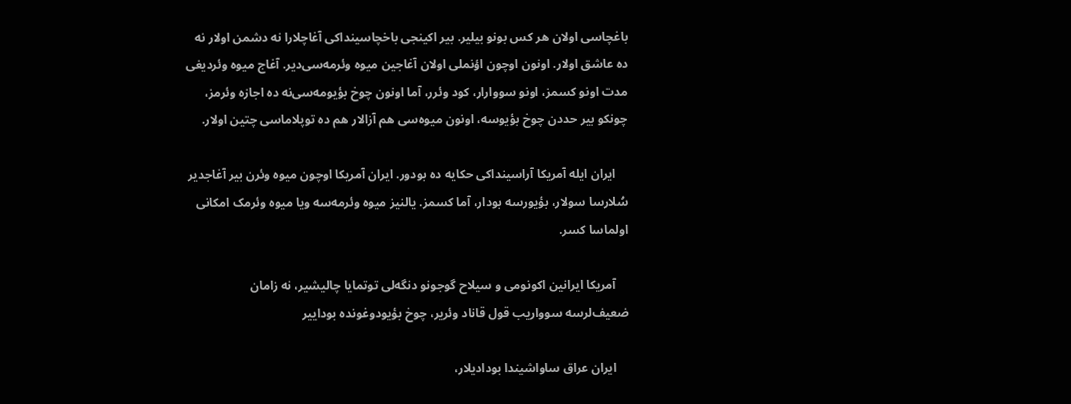باغچاسی اولان هر کس بونو بیلیر. بیر اکینجی باخچاسینداکی آغاچلارا نه دشمن اولار نه ده عاشق اولار. اونون اوچون اؤنملی اولان آغاجین میوه وئرمه‌سی‌دیر. آغاج میوه وئردیغی مدت اونو کسمز، اونو سووارار، کود وئرر، آما اونون چوخ بؤیومه‌سی‌نه ده اجازه وئرمز، چونکو بیر حددن چوخ بؤیوسه، اونون میوه‌سی هم آزالار هم ده توپلاماسی چتین اولار.

    ایران ایله آمریکا آراسینداکی حکایه‌ ده بودور. ایران آمریکا اوچون میوه وئرن بیر آغاجدیر سُلارسا سولار، بؤیورسه بودار، آما کسمز. یالنیز میوه وئرمه‌سه ویا میوه وئرمک امکانی اولماسا کسر.

    آمریکا ایرانین اکونومی و سیلاح گوجونو دنگه‌لی توتمایا چالیشیر، نه زامان ضعیف‌لرسه سوواریب قول قاناد وئریر، چوخ بؤیودوغونده بوداییر

    ایران عراق ساواشیندا بودادیلار،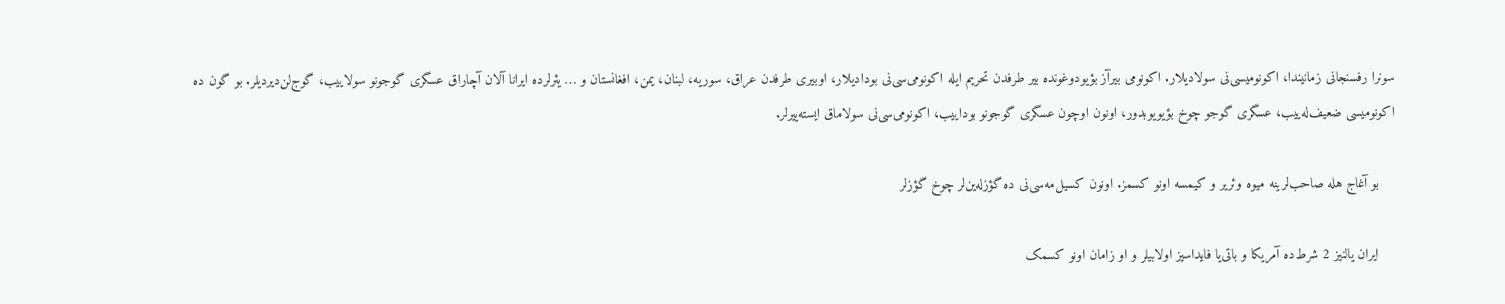سونرا رفسنجانی زمانیندا، اکونومیسی‌نی سولادیلار. اکونومی بیرآز بؤیودوغونده بیر طرفدن تحریم ایله اکونومی‌سی‌نی بودادیلار، اوبیری طرفدن عراق، سوریه، لبنان، یمن، افغانستان و … یئرلرده ایرانا آلان آچاراق عسگری گوجونو سولاییب، گوج‌لن‌دیردیلر. بو گون ده اکونومیسی ضعیف‌له‌ییب، عسگری گوجو چوخ بؤیویوبدور، اونون اوچون عسگری گوجونو بوداییب، اکونومی‌سی‌نی سولاماق ایسته‌ییرلر.

    بو آغاج هله صاحب‌لرینه میوه وئریر و کیمسه اونو کسمز. اونون کسیل‌مه‌سی‌نی ده گؤزله‌ین‌لر چوخ گؤزلر

    ایران یالنیز 2 شرط‌ده آمریکا و باتی‌یا فایداسیز اولابیلر و او زامان اونو کسمک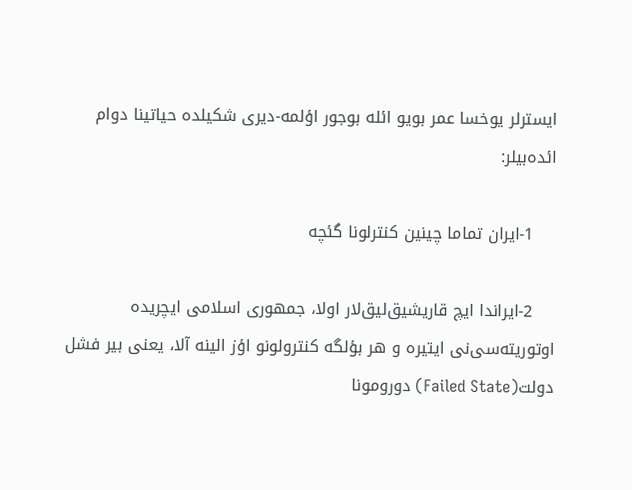ایسترلر یوخسا عمر بویو ائله بوجور اؤلمه-دیری شکیلده حیاتینا دوام ائده‌بیلر:

    1-ایران تماما چینین کنترلونا گئچه

    2-ایراندا ایچ قاریشیق‌لیق‌لار اولا، جمهوری اسلامی ایچریده اوتوریته‌سی‌نی ایتیره و هر بؤلگه کنترولونو اؤز الینه آلا، یعنی بیر فشل دولت(Failed State) دورومونا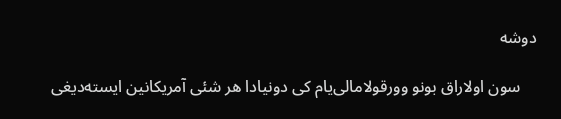دوشه

    سون اولاراق بونو وورقولامالی‌یام کی دونیادا هر شئی آمریکانین ایسته‌دیغی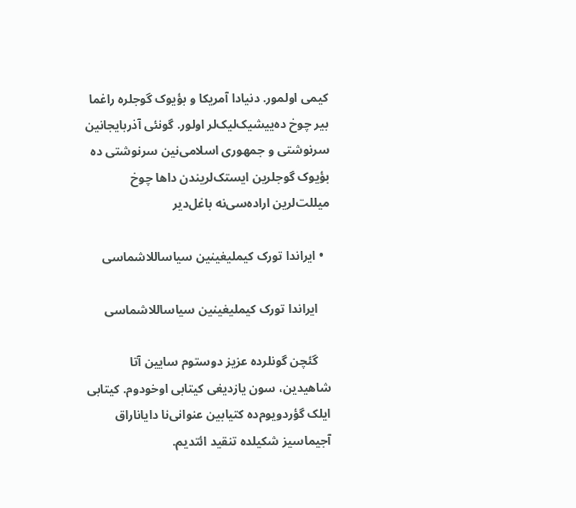کیمی اولمور. دنیادا آمریکا و بؤیوک گوجلره راغما بیر چوخ ده‌ییشیک‌لیک‌لر اولور. گونئی آذربایجانین سرنوشتی و جمهوری اسلامی‌‌نین سرنوشتی‌ ده بؤیوک گوجلرین ایستک‌لریندن داها چوخ میللت‌لرین اراده‌سی‌نه باغل‌دیر

  • ایراندا تورک کیملیغینین سیاساللاشماسی

    ایراندا تورک کیملیغینین سیاساللاشماسی

    گئچن گونلرده عزیز دوستوم سایین آتا شاهیدین، سون یازدیغی کیتابی اوخودوم. کیتابی ایلک گؤردویوم‌ده کتیابین عنوانی‌نا دایاناراق آجیماسیز شکیلده تنقید ائتدیم.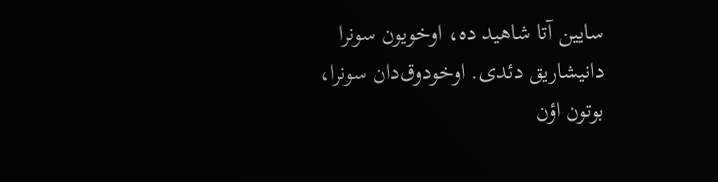سایین آتا شاهید ده، اوخویون سونرا دانیشاریق دئدی. اوخودوق‌دان سونرا، بوتون اؤن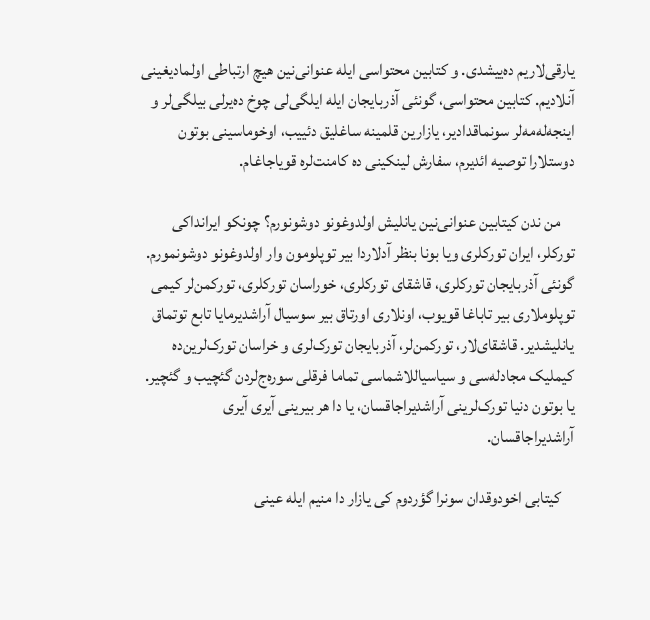یارقی‌لاریم ده‌ییشدی. و کتابین محتواسی ایله عنوانی‌نین هیچ ارتباطی اولمادیغینی آنلادیم. کتابین محتواسی، گونئی آذربایجان ایله ایلگی‌لی چوخ ده‌یرلی بیلگی‌لر و اینجه‌له‌مه‌لر سونماقدادیر، یازارین قلمینه ساغلیق دئییب، اوخوماسینی بوتون دوستلارا توصیه ائدیرم، سفارش لینکینی ده کامنت‌لره قویاجاغام.

    من ندن کیتابین عنوانی‌نین یانلیش اولدوغونو دوشونورم؟ چونکو ایرانداکی تورکلر، ایران تورکلری ویا بونا بنظر آدلاردا بیر توپلومون وار اولدوغونو دوشونمورم. گونئی آذربایجان تورکلری، قاشقای تورکلری، خوراسان تورکلری، تورکمن‌لر کیمی توپلوملاری بیر تاباغا قویوب، اونلاری اورتاق بیر سوسیال آراشدیرمایا تابع توتماق یانلیشدیر. قاشقای‌لار، تورکمن‌لر، آذربایجان تورک‌لری و خراسان تورک‌لرین‌ده کیملیک مجادله‌سی و سیاسیاللاشماسی تماما فرقلی سوره‌ج‌لردن گئچیب و گئچیر. یا بوتون دنیا تورک‌لرینی آراشدیراجاقسان، یا دا هر بیرینی آیری آیری آراشدیراجاقسان.

    کیتابی اخودوقدان سونرا گؤردوم کی یازار دا منیم ایله عینی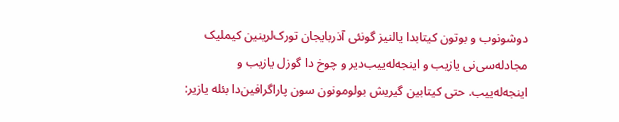دوشونوب و بوتون کیتابدا یالنیز گونئی آذربایجان تورک‌لرینین کیملیک مجادله‌سی‌نی یازیب و اینجه‌له‌ییب‌دیر و چوخ دا گوزل یازیب و اینجه‌له‌ییب. حتی کیتابین گیریش بولومونون سون پاراگرافین‌دا بئله یازیر: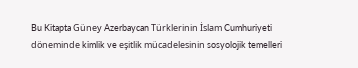Bu Kitapta Güney Azerbaycan Türklerinin İslam Cumhuriyeti döneminde kimlik ve eşitlik mücadelesinin sosyolojik temelleri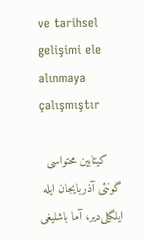ve tarihsel gelişimi ele alınmaya çalışmıştır

    کیتابین محتواسی گونئی آذربایجان ایله ایلگیلی‌دیر، آما باشلیغی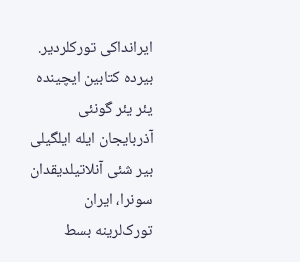ایرانداکی تورکلردیر. بیرده کتابین ایچینده یئر یئر گونئی آذربایجان ایله ایلگیلی بیر شئی آنلاتیلدیقدان سونرا، ایران تورک‌لرینه بسط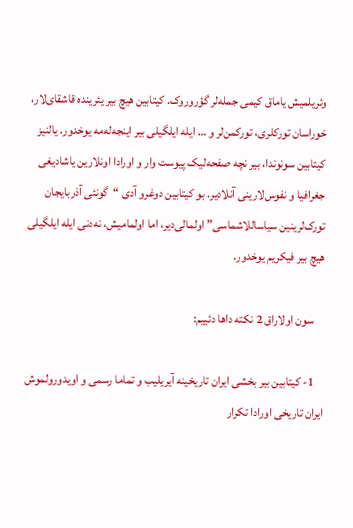وئریلمیش یاماق کیمی جمله‌لر گؤروروک. کیتابین هیچ بیر یئرینده قاشقای‌لار، خوراسان تورکلری، تورکمن‌لر و … ایله ایلگیلی بیر اینجه‌له‌مه یوخدور. یالنیز کیتابین سونوندا، بیر نچه صفحه‌لیک پیوست وار و اورادا اونلارین یاشادیغی جغرافیا و نفوس‌لارینی آنلادیر. بو کیتابین دوغرو آدی “گونئی آذربایجان تورک‌لرینین سیاساللاشماسی” اولمالی‌دیر، اما اولمامیش، نه‌دنی ایله ایلگیلی هیچ بیر فیکریم یوخدور.

    سون اولاراق 2 نکته داها دئییم:

    1- کیتابین بیر بخشی ایران تاریخینه آیریلیب و تماما رسمی و اویدورولموش ایران تاریخی اورادا تکرار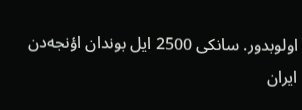اولوبدور. سانکی 2500 ایل بوندان اؤنجه‌دن ایران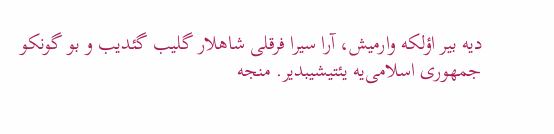دیه بیر اؤلکه وارمیش، آرا سیرا فرقلی شاهلار گلیب گئدیب و بو گونکو جمهوری اسلامی‌یه یئتیشیبدیر. منجه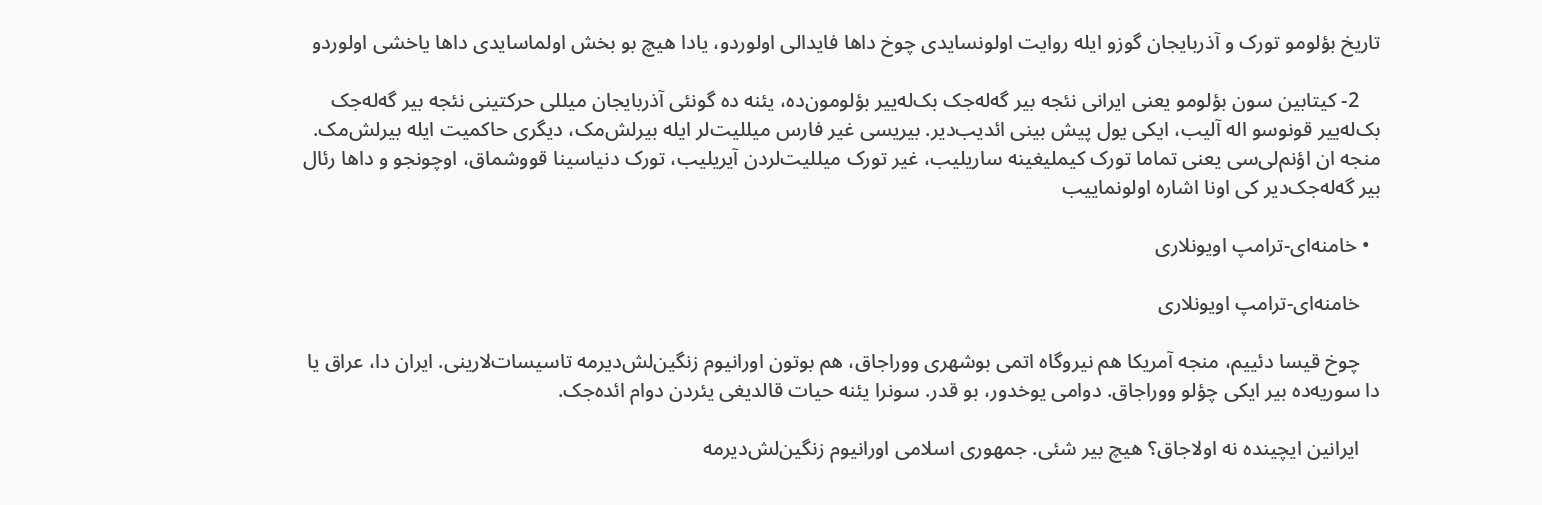تاریخ بؤلومو تورک و آذربایجان گوزو ایله روایت اولونسایدی چوخ داها فایدالی اولوردو، یادا هیچ بو بخش اولماسایدی داها یاخشی اولوردو

    2- کیتابین سون بؤلومو یعنی ایرانی نئجه بیر گه‌له‌جک بک‌له‌ییر بؤلومون‌ده، یئنه ده گونئی آذربایجان میللی حرکتینی نئجه بیر گه‌له‌جک بک‌له‌ییر قونوسو اله آلیب، ایکی یول پیش بینی ائدیب‌دیر. بیریسی غیر فارس میللیت‌لر ایله بیرلش‌مک، دیگری حاکمیت ایله بیرلش‌مک. منجه ان اؤنم‌لی‌سی یعنی تماما تورک کیملیغینه ساریلیب، غیر تورک میللیت‌لردن آیریلیب، تورک دنیاسینا قووشماق، اوچونجو و داها رئال بیر گه‌له‌جک‌دیر کی اونا اشاره اولونماییب

  • خامنه‌ای-ترامپ اویونلاری

    خامنه‌ای-ترامپ اویونلاری

    چوخ قیسا دئییم، منجه آمریکا هم نیروگاه اتمی بوشهری ووراجاق، هم بوتون اورانیوم زنگین‌لش‌دیر‌مه تاسیسات‌لارینی. ایران‌ دا، عراق یا دا سوریه‌ده بیر ایکی چؤلو ووراجاق. دوامی یوخدور، بو قدر. سونرا یئنه حیات قالدیغی یئردن دوام ائده‌جک.

    ایرانین ایچینده نه اولاجاق؟ هیچ بیر شئی. جمهوری اسلامی اورانیوم زنگین‌لش‌دیرمه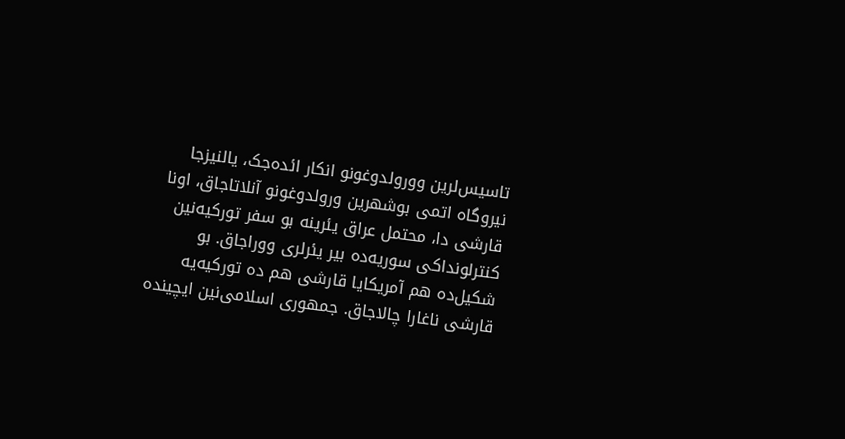تاسیس‌لرین وورولدوغونو انکار ائده‌جک، یالنیزجا نیروگاه اتمی بوشهرین ورولدوغونو آنلاتاجاق، اونا قارشی دا، محتمل عراق یئرینه بو سفر تورکیه‌نین کنترلونداکی سوریه‌ده بیر یئرلری ووراجاق. بو شکیل‌ده هم آمریکایا قارشی هم ده تورکیه‌یه قارشی ناغارا چالاجاق. جمهوری اسلامی‌نین ایچینده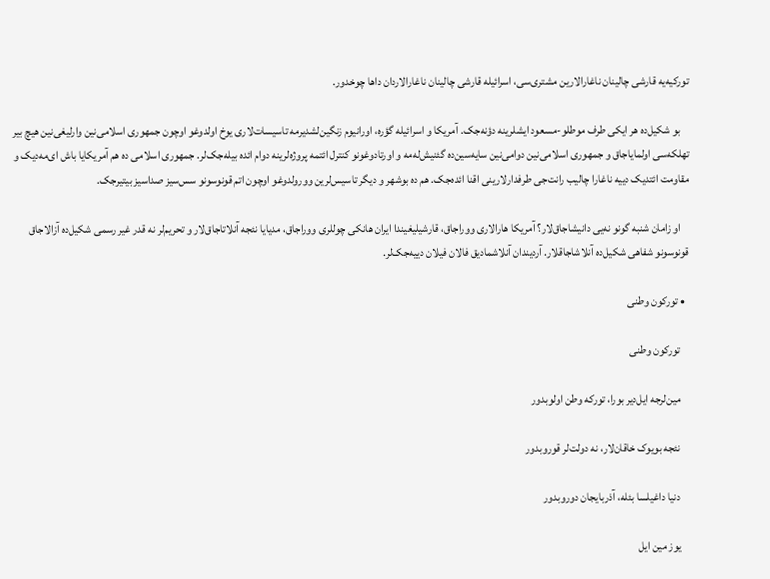تورکیه‌یه قارشی چالینان ناغارالارین مشتری‌سی، اسرائیله قارشی چالینان ناغارالاردان داها چوخدور.

    بو شکیل‌ده هر ایکی طرف موطلو-مسعود ایشلرینه دؤنه‌جک. آمریکا و اسرائیله گؤره، اورانیوم زنگین‌لشدیرمه تاسیسات‌لاری یوخ اولدوغو اوچون جمهوری اسلامی‌نین وارلیغی‌نین هیچ بیر تهلکه‌سی اولمایاجاق و جمهوری اسلامی‌نین دوامی‌نین سایه‌سین‌ده گئنیش‌له‌مه و اورتادوغونو کنترل ائتمه پروژه‌لرینه دوام ائده بیله‌جک‌لر. جمهوری اسلامی ده هم آمریکایا باش ای‌مه‌دیک و مقاومت ائتدیک دییه ناغارا چالیب رانت‌جی طرفدارلارینی اقنا ائده‌جک. هم ده بوشهر و دیگر تاسیس‌لرین وورولدوغو اوچون اتم قونوسونو سس‌سیز صداسیز بیتیرجک.

    او زامان شنبه گونو نه‌یی دانیشاجاق‌لار؟ آمریکا هارالاری ووراجاق، قارشیلیغیندا ایران هانکی چوللری ووراجاق، مدیایا نئجه آنلاتاجاق‌لار و تحریم‌لر نه قدر غیر رسمی شکیل‌ده آزالاجاق قونوسونو شفاهی شکیل‌ده آنلاشاجاقلار. آردیندان آنلاشمادیق فالان فیلان دییه‌جک‌لر.

  • تورکون وطنی

    تورکون وطنی

    مین‌لرجه ایل‌دیر بورا، تورکه وطن اولوبدور

    نئجه بویوک خاقان‌لار، نه دولت‌لر قوروبدور

    دنیا داغیلسا بئله، آذربایجان دوروبدور

    یوز مین ایل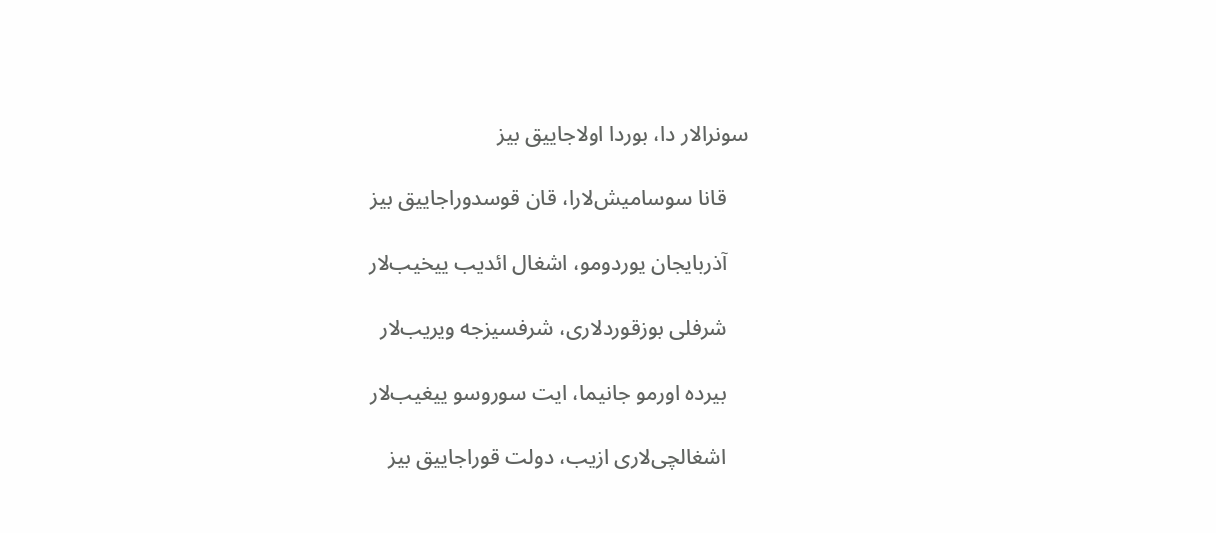سونرالار دا، بوردا اولاجاییق بیز

    قانا سوسامیش‌لارا، قان قوسدوراجاییق بیز

    آذربایجان یوردومو، اشغال ائدیب ییخیب‌لار

    شرفلی بوزقوردلاری، شرفسیزجه ویریب‌لار

    بیرده اورمو جانیما، ایت سوروسو ییغیب‌لار

    اشغالچی‌لاری ازیب، دولت قوراجاییق بیز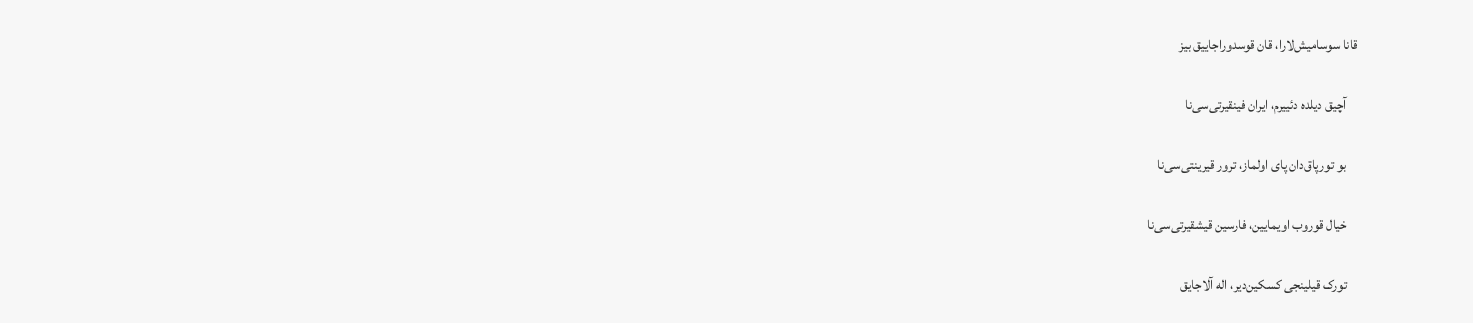قانا سوسامیش‌لارا، قان قوسدوراجاییق بیز

    آچیق دیلده دئییرم، ایران فینقیرتی‌سی‌نا

    بو تورپاق‌دان پای اولماز، ترور قیرینتی‌سی‌نا

    خیال قوروب اویمایین، فارسین قیشقیرتی‌سی‌نا

    تورک قیلینجی کسکین‌دیر، اله آلاجایق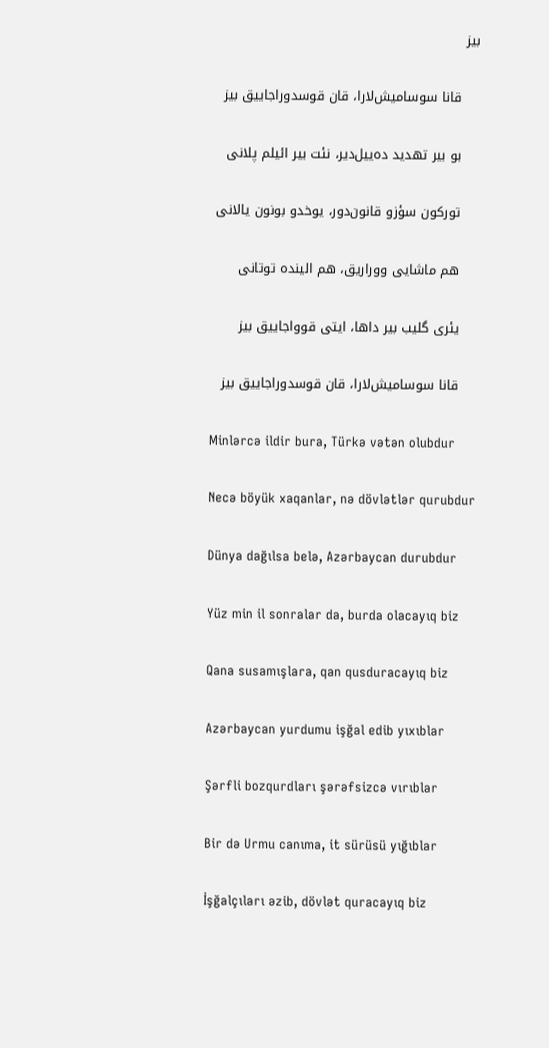بیز

    قانا سوسامیش‌لارا، قان قوسدوراجاییق بیز

    بو بیر تهدید ده‌ییل‌دیر، نئت بیر ائیلم پلانی

    تورکون سؤزو قانون‌دور، یوخدو بونون یالانی

    هم ماشایی ووراریق، هم الینده توتانی

    یئری گلیب بیر داها، ایتی قوواجاییق بیز

    قانا سوسامیش‌لارا، قان قوسدوراجاییق بیز

    Minlərcə ildir bura, Türkə vətən olubdur

    Necə böyük xaqanlar, nə dövlətlər qurubdur

    Dünya dağılsa belə, Azərbaycan durubdur

    Yüz min il sonralar da, burda olacayıq biz

    Qana susamışlara, qan qusduracayıq biz

    Azərbaycan yurdumu işğal edib yıxıblar

    Şərfli bozqurdları şərəfsizcə vırıblar

    Bir də Urmu canıma, it sürüsü yığıblar

    İşğalçıları əzib, dövlət quracayıq biz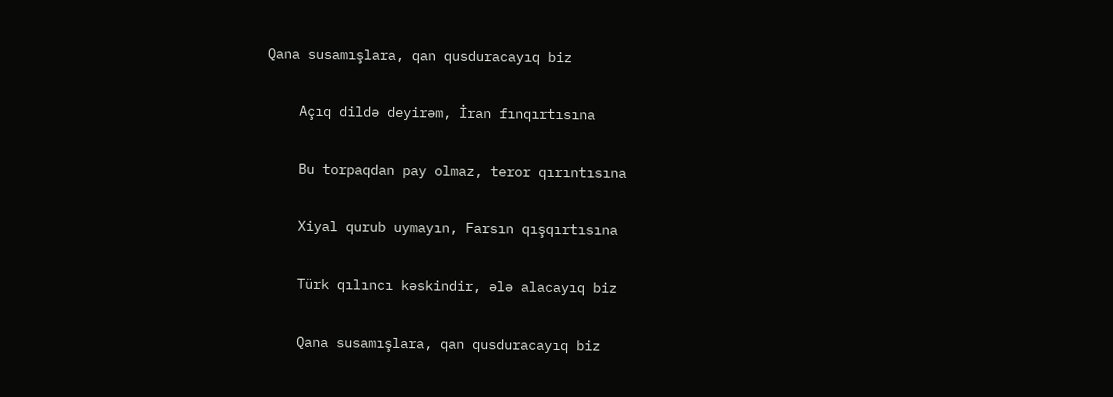Qana susamışlara, qan qusduracayıq biz

    Açıq dildə deyirəm, İran fınqırtısına

    Bu torpaqdan pay olmaz, teror qırıntısına

    Xiyal qurub uymayın, Farsın qışqırtısına

    Türk qılıncı kəskindir, ələ alacayıq biz

    Qana susamışlara, qan qusduracayıq biz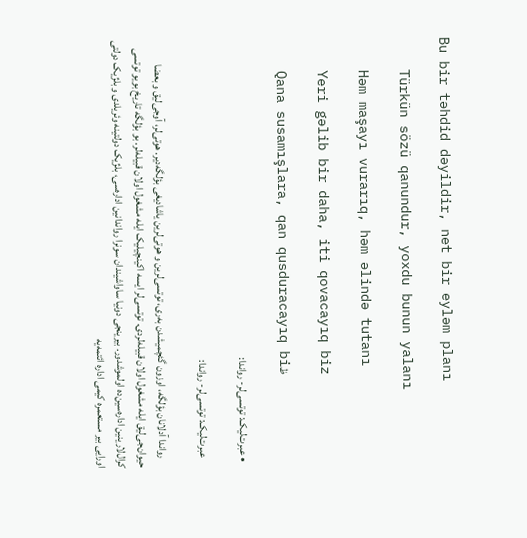Bu bir təhdid dəyildir, net bir eyləm planı

    Türkün sözü qanundur, yoxdu bunun yalanı

    Həm maşayı vurarıq, həm əlində tutanı

    Yeri gəlib bir daha, iti qovacayıq biz

    Qana susamışlara, qan qusduracayıq biظ

  • عبرت‌لیک: توتسی‌لر- رواندا:

    عبرت‌لیک: توتسی‌لر- رواندا:

    رواندا آدلانان بؤلگه، اوزون گئچمیشدن به‌ری، توتسی‌لرین و هوتی‌لرین یاشادیغی بؤلگه‌دیر. هوتی‌لر، آوجی‌لیق و بعضا حیوان‌جی‌لیق ایله مشغول اولان قبیله‌لردی. توتسی‌لر ایسه اکینچیلیک ایله مشغول اولان قبیله‌لر. بو بؤلگه‌ تاریخ بویو توتسی کرال‌لارینین اداره‌سین‌ده اولموشدور. بیرینجی دونیا ساواشیندان سونرا رواندانین اداره‌سی، بلژیک دولتینه وئریلدی و بلژیک دولتی اورایی بیر مستعمره کیمی اداره ائتمه‌یه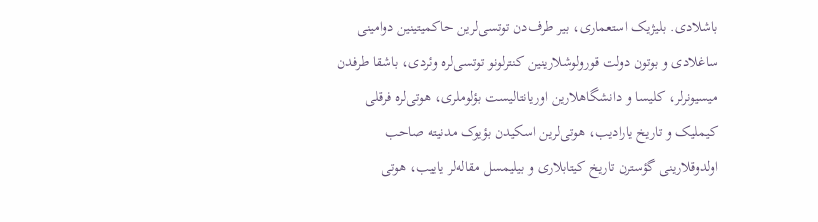باشلادی. بلیژیک استعماری، بیر طرف‌دن توتسی‌لرین حاکمیتینین دوامینی ساغلادی و بوتون دولت قورولوشلارینین کنترلونو توتسی‌لره وئردی، باشقا طرفدن میسیونرلر، کلیسا و دانشگاهلارین اوریانتالیست بؤلوملری، هوتی‌لره فرقلی کیملیک و تاریخ یارادیب، هوتی‌لرین اسکیدن بؤیوک مدنیته صاحب اولدوقلارینی گؤسترن تاریخ کیتابلاری و بیلیمسل مقاله‌لر یاییب، هوتی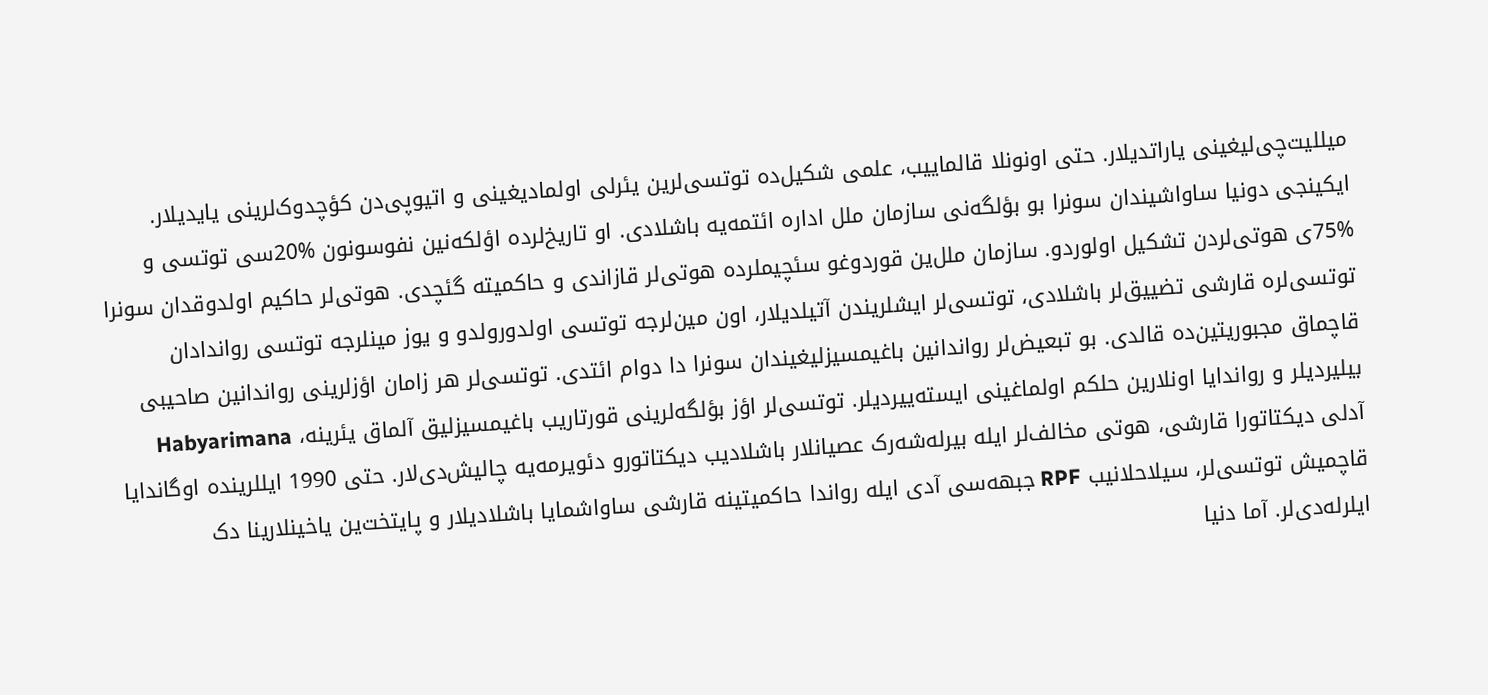میللیت‌چی‌لیغینی یاراتدیلار. حتی اونونلا قالماییب، علمی شکیل‌ده توتسی‌لرین یئرلی اولمادیغینی و اتیوپی‌دن کؤچدوک‌لرینی یایدیلار. ایکینجی دونیا ساواشیندان سونرا بو بؤلگه‌نی سازمان ملل اداره‌ ائتمه‌یه باشلادی. او تاریخ‌لرده اؤلکه‌نین نفوسونون %20سی توتسی و %75ی هوتی‌لردن تشکیل اولوردو. سازمان ملل‌ین قوردوغو سئچیملرده هوتی‌لر قازاندی و حاکمیته گئچدی. هوتی‌لر حاکیم اولدوقدان سونرا توتسی‌لره قارشی تضییق‌لر باشلادی، توتسی‌لر ایشلریندن آتیلدیلار، اون مین‌لرجه توتسی اولدورولدو و یوز مینلرجه توتسی رواندادان قاچماق مجبوریتین‌ده قالدی. بو تبعیض‌لر رواندانین باغیمسیزلیغیندان سونرا دا دوام ائتدی. توتسی‌لر هر زامان اؤزلرینی رواندانین صاحیبی بیلیردیلر و رواندایا اونلارین حلکم اولماغینی ایسته‌ییردیلر. توتسی‌لر اؤز بؤلگه‌لرینی قورتاریب باغیمسیزلیق آلماق یئرینه، Habyarimana آدلی دیکتاتورا قارشی، هوتی مخالف‌لر ایله بیرله‌شه‌رک عصیانلار باشلادیب دیکتاتورو دئویرمه‌یه چالیش‌دی‌لار. حتی 1990 ایللرینده اوگاندایا قاچمیش توتسی‌لر، سیلاحلانیب RPF جبهه‌سی آدی ایله رواندا حاکمیتینه قارشی ساواشمایا باشلادیلار و پایتخت‌ین یاخینلارینا دک ایلرله‌دی‌لر. آما دنیا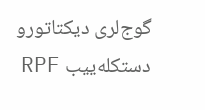گوج‌لری دیکتاتورو دستکله‌ییب RPF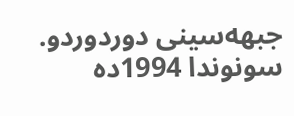جبهه‌سینی دوردوردو. سونوندا 1994ده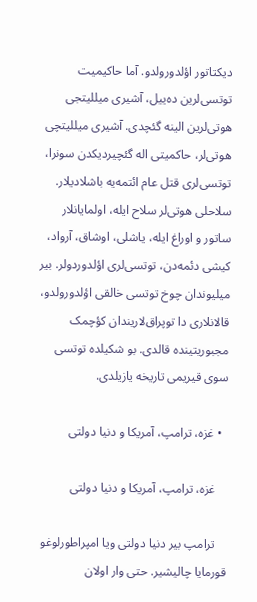دیکتاتور اؤلدورولدو. آما حاکیمیت توتسی‌لرین ده‌ییل، آشیری میللیتجی هوتی‌لرین الینه گئچدی. آشیری میللیتچی هوتی‌لر، حاکمیتی اله گئچیردیکدن سونرا، توتسی‌لری قتل عام ائتمه‌یه باشلادیلار. سلاحلی هوتی‌لر سلاح ایله، اولمایانلار ساتور و اوراغ ایله، یاشلی، اوشاق، آرواد، کیشی دئمه‌دن، توتسی‌لری اؤلدوردولر. بیر میلیوندان چوخ توتسی خالقی اؤلدورولدو، قالانلاری دا توپراق‌لاریندان کؤچمک مجبوریتینده قالدی. بو شکیلده توتسی سوی قیریمی تاریخه یازیلدی.

  • غزه، ترامپ، آمریکا و دنیا دولتی

    غزه، ترامپ، آمریکا و دنیا دولتی

    ترامپ بیر دنیا دولتی ویا امپراطورلوغو قورمایا چالیشیر. حتی وار اولان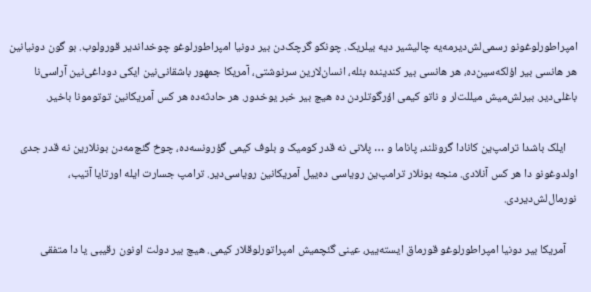امپراطورلوغونو رسمی‌لش‌دیرمه‌یه چالیشیر دیه بیلریک. چونکو گرچک‌دن بیر دونیا امپراطورلوغو چوخداندیر قورولوب. بو گون دونیانین هر هانسی بیر اؤلکه‌سین‌ده، هر هانسی بیر کندینده بئله، انسان‌لارین سرنوشتی، آمریکا جمهور باشقانی‌نین ایکی دوداغی‌نین آراسی‌نا باغلی‌دیر. بیرلش‌میش میللت‌لر و ناتو کیمی اؤرگوتلردن ده هیچ بیر خبر یوخدور. هر حادثه‌ده هر کس آمریکانین توتومونا باخیر.

    ایلک باشدا ترامپ‌ین کانادا گرونلند، پاناما و … پلانی نه قدر کومیک و بلوف کیمی گؤرونسه‌ده، چوخ گئچ‌مه‌دن بونلارین نه قدر جدی اولدوغونو دا هر کس آنلادی. منجه بونلار ترامپ‌ین رویاسی ده‌ییل آمریکانین رویاسی‌دیر. ترامپ جسارت ایله اورتایا آتیب، نورمال‌لش‌دیردی.

    آمریکا بیر دونیا امپراطورلوغو قورماق ایسته‌ییر، عینی گئچمیش امپراتورلوقلار کیمی. هیچ بیر دولت اونون رقیبی یا دا متفقی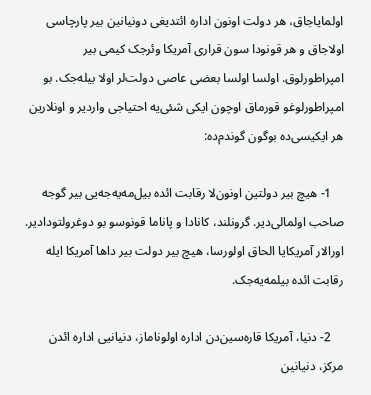اولمایاجاق، هر دولت اونون اداره ائتدیغی دونیانین بیر پارچاسی اولاجاق و هر قونودا سون قراری آمریکا وئرجک کیمی بیر امپراطورلوق. اولسا اولسا بعضی عاصی دولت‌لر اولا بیله‌جک. بو امپراطورلوغو قورماق اوچون ایکی شئی‌یه احتیاجی واردیر و اونلارین هر ایکیسی‌ده بوگون گوندم‌ده:

    1- هیچ بیر دولتین اونون‌لا رقابت ائده بیل‌مه‌یه‌جه‌یی بیر گوجه صاحب اولمالی‌دیر. گرونلند، کانادا و پاناما قونوسو بو دوغرولتودادیر. اورالار آمریکایا الحاق اولورسا، هیچ بیر دولت بیر داها آمریکا ایله رقابت ائده‌ بیلمه‌یه‌جک.

    2- دنیا، آمریکا قاره‌سین‌دن اداره اولوناماز، دنیانیی اداره ائدن مرکز، دنیانین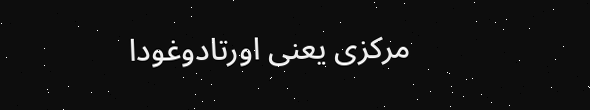مرکزی یعنی اورتادوغودا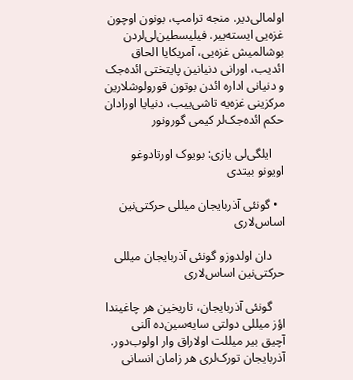اولمالی‌دیر. منجه ترامپ، بونون اوچون غزه‌یی ایسته‌ییر. فیلیسطین‌لی‌لردن بوشالمیش غزه‌یی، آمریکایا الحاق ائدیب، اورانی دنیانین پایتختی ائده‌جک و دنیانی اداره ائدن بوتون قورولوشلارین مرکزینی غزه‌یه تاشی‌ییب، دنیایا اورادان حکم ائده‌جک‌لر کیمی گورونور

    ایلگی‌لی یازی: بویوک اورتادوغو اویونو بیتدی

  • گونئی آذربایجان میللی حرکتی‌نین اساس‌لاری

    دان اولدوزو گونئی آذربایجان میللی حرکتی‌نین اساس‌لاری

    گونئی آذربایجان، تاریخین هر چاغیندا اؤز میللی دولتی سایه‌سین‌ده آلنی آچیق بیر میللت اولاراق وار اولوب‌دور. آذربایجان تورک‌لری هر زامان انسانی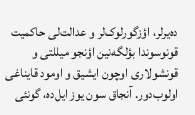ده‌یرلر، اؤزگورلوک‌لر و عدالت‌لی حاکمیت قونوسوندا بؤلگه‌نین اؤنجو میللتی و قونشولاری اوچون ایشیق و اومود قایناغی اولوب‌دور. آنجاق سون یوز ایل‌ده، گونئی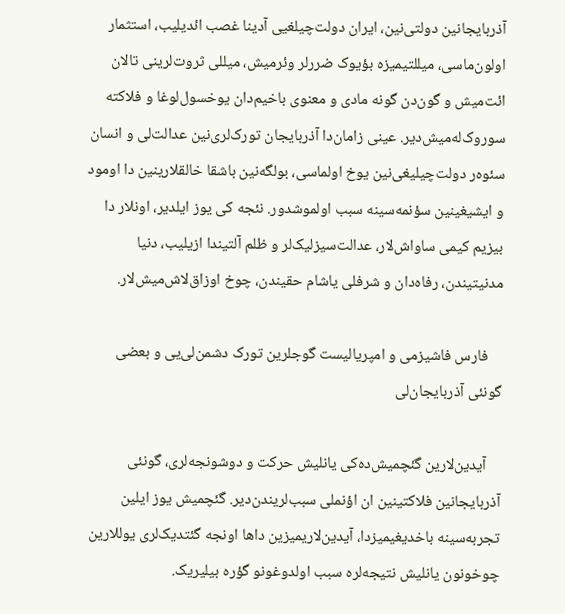آذربایجانین دولتی‌نین، ایران دولت‌چیلغیی آدینا غصب ائدیلیب، استثمار اولون‌ماسی، میللتیمیزه بؤیوک ضررلر وئرمیش، میللی ثروت‌لرینی تالان ائت‌میش و گون‌دن گونه مادی و معنوی باخیم‌دان یوخسول‌لوغا و فلاکته سوروک‌له‌میش‌دیر. عینی زامان‌دا آذربایجان تورک‌لری‌نین عدالت‌لی و انسان سئوه‌ر دولت‌چیلیغی‌نین یوخ اولماسی، بولگه‌نین باشقا خالقلارینین دا اومود و ایشیغینین سؤنمه‌سینه سبب اولموشدور. نئجه کی یوز ایلدیر، اونلار دا بیزیم کیمی ساواش‌لار، عدالت‌سیزلیک‌لر و ظلم آلتیندا ازیلیب، دنیا مدنیتیندن، رفاه‌دان و شرفلی یاشام حقیندن، چوخ اوزاق‌لاش‌میش‌لار.

    فارس فاشیزمی و امپریالیست گوجلرین تورک دشمن‌لی‌یی و بعضی گونئی آذربایجان‌لی

    آیدین‌لارین گئچمیش‌ده‌کی یانلیش حرکت و دوشونجه‌لری، گونئی آذربایجانین فلاکتینین ان اؤنملی سبب‌لریندن‌‌دیر. گئچمیش یوز ایلین تجربه‌سینه باخدیغیمیزدا، آیدین‌لاریمیزین داها اونجه گئتدیک‌لری یوللارین چوخونون یانلیش نتیجه‌لره سبب اولدوغونو گؤره بیلیریک.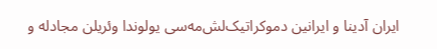ایران آدینا و ایرانین دموکراتیک‌لش‌مه‌سی یولوندا وئریلن مجادله و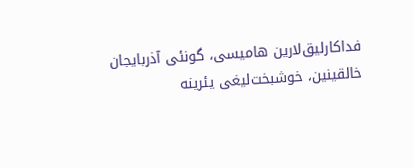فداکارلیق‌لارین هامیسی، گونئی آذربایجان خالقینین، خوشبخت‌لیغی یئرینه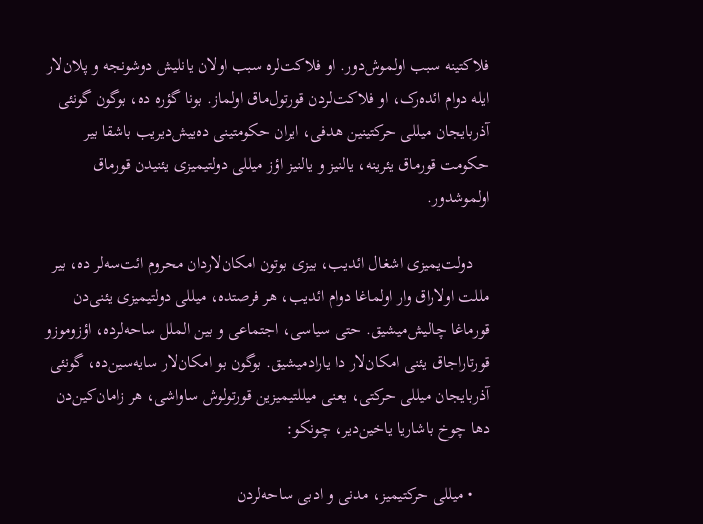فلاکتینه سبب اولموش‌دور. او فلاکت‌لره سبب اولان یانلیش دوشونجه و پلان‌لار ایله دوام ائده‌رک، او فلاکت‌لردن قورتول‌ماق اولماز. بونا گؤره‌ ده، بوگون گونئی آذربایجان میللی حرکتینین هدفی، ایران حکومتینی ده‌ییش‌دیریب باشقا بیر حکومت قورماق یئرینه، یالنیز و یالنیز اؤز میللی دولتیمیزی یئنیدن قورماق‌ اولموشدور.

    دولت‌یمیزی اشغال ائدیب، بیزی بوتون امکان‌لار‌دان محروم ائت‌سه‌لر ده، بیر مللت اولاراق وار اولماغا دوام ائدیب، هر فرصتده، میللی دولتیمیزی یئنی‌دن قورماغا چالیش‌میشیق. حتی سیاسی، اجتماعی و بین الملل ساحه‌لر‌ده، اؤزوموزو قورتاراجاق یئنی امکان‌لار دا یارادمیشیق. بوگون بو امکان‌لار سایه‌سین‌ده، گونئی آذربایجان میللی حرکتی، یعنی میللتیمیزین قورتولوش ساواشی، هر زامان‌کین‌دن دها چوخ باشاریا یاخین‌دیر، چونکو:

    • میللی حرکتیمیز، مدنی و ادبی ساحه‌لردن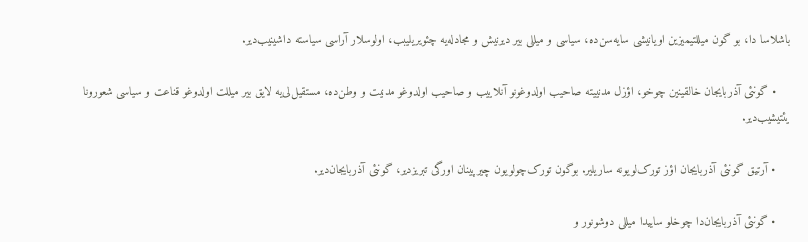باشلاسا دا، بو گون میللتیمیزین اویانیشی سایه‌سن‌ده، سیاسی و میللی بیر دیرنیش و مجادله‌یه چئویریلیبب، اولوسلار آراسی سیاسته داشینیب‌دیر.

    • گونئی آذربایجان خالقینین چوخو، اؤزل مدنییته صاحیب اولدوغونو آنلاییب و صاحیب اولدوغو مدنیت و وطن‌ده، مستقیل‌لی‌یه لایق بیر میللت اولدوغو قناعت و سیاسی شعورونا یئتیشیب‌دیر.

    • آرتیق گونئی آذربایجان اؤز تورک‌لویونه ساریلیر. بوگون تورک‌چولویون چیرپینان اورگی تبریزدیر، گونئی آذربایجان‌دیر.

    • گونئی آذربایجان‌دا چوخلو ساییدا میللی دوشونور و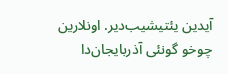آیدین یئتیشیب‌دیر. اونلارین چوخو گونئی آذربایجان‌دا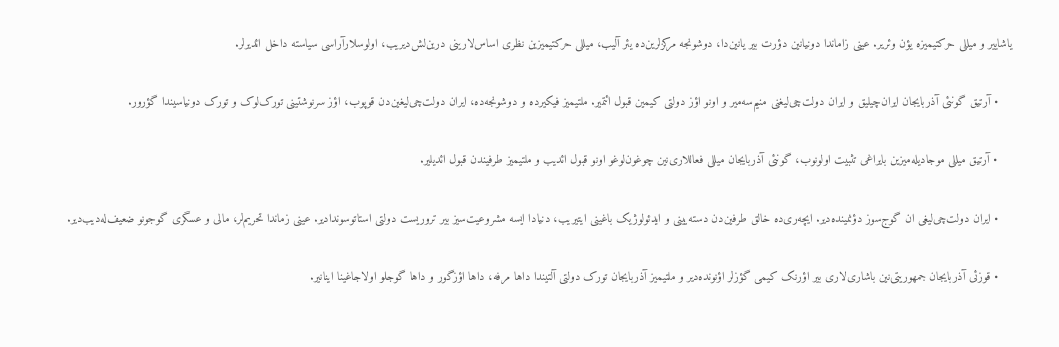یاشاییر و میللی حرکتیمیزه یؤن وئریر. عینی زاماندا دونیانین دؤرت بیر یانین‌دا، دوشونجه مرکزلرین‌ده یئر آلیب، میللی حرکتیمیزین نظری اساس‌لارینی درین‌لش‌دیریب، اولوسلارآراسی سیاسته داخل ائدیرلر.

    • آرتیق گونئی آذربایجان ایران‌چیلیق و ایران دولت‌چی‌لیغنی منیم‌سه‌میر و اونو اؤز دولتی کیمین قبول ائتمیر. ملتیمیز فیکیرده و دوشونجه‌ده، ایران دولت‌چی‌لیغین‌دن قوپوب، اؤز سرنوشتینی تورک‌لوک و تورک دونیاسیندا گؤرور.

    • آرتیق میللی موجادیله‌میزین بایراغی تثبیت اولونوب، گونئی آذربایجان میللی فعاللاری‌نین چوغون‌لوغو اونو قبول ائدیب و ملتیمیز طرفیندن قبول ائدیلیر.

    • ایران دولت‌چی‌لیغی ان گوج‌سوز دؤنمینده‌دیر. ایچه‌ری‌ده خالق طرفین‌دن دسته‌یینی و ایدئولوژیک باغینی ایتیریب، دنیادا ایسه مشروعیت‌سیز بیر تروریست دولتی استاتوسوندادیر. عینی زماندا تحریم‌لر، مالی و عسگری گوجونو ضعیف‌له‌دیب‌دیر.

    • قوزئی آذربایجان جمهوریتی‌نین باشاری‌لاری بیر اؤرنک کیمی گؤزلر اؤنونده‌دیر و ملتیمیز آذربایجان تورک دولتی آلتیندا داها مرفه، داها اؤزگور و داها گوجلو اولاجاغینا اینانیر.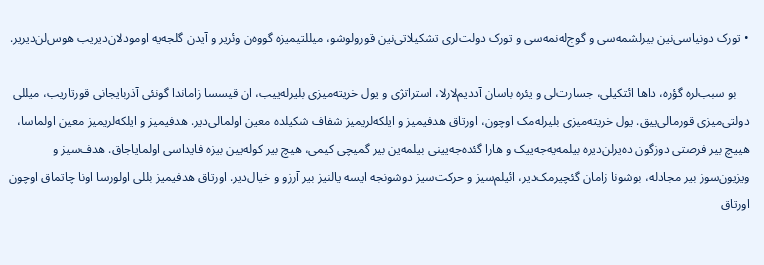• تورک دونیاسی‌نین بیرلشمه‌سی و گوج‌له‌نمه‌سی و تورک دولت‌لری تشکیلاتی‌نین قورولوشو، میللتیمیزه گووه‌ن وئریر و آیدن گلجه‌یه اومودلان‌دیریب هوس‌لن‌دیریر.

    بو سبب‌لره گؤره، داها ائتکیلی، جسارت‌لی و یئره باسان آددیم‌لارلا، استراتژی و یول خریته‌میزی بلیرله‌ییب، ان قیسسا زاماندا گونئی آذربایجانی قورتاریب، میللی دولتی‌میزی قورمالی‌ییق. یول خریته‌میزی بلیرله‌مک اوچون، اورتاق هدفیمیز و ایلکه‌لریمیز شفاف شکیلده معین اولمالی‌دیر. هدفیمیز و ایلکه‌لریمیز معین اولماسا، هییچ بیر فرصتی دوزگون ده‌یرلن‌دیره بیلمه‌یه‌جه‌ییک و هارا گئده‌جه‌یینی بیلمه‌ین بیر گمیچی کیمی، هیچ بیر کوله‌یین بیزه فایداسی اولمایاجاق. هدف‌سیز و ویزیون‌سوز بیر مجادله، بوشونا زامان گئچیرمک‌دیر، ائیلم‌سیز و حرکت‌سیز دوشونجه ایسه یالنیز بیر آرزو و خیال‌دیر. اورتاق هدفیمیز بللی اولورسا اونا چاتماق اوچون اورتاق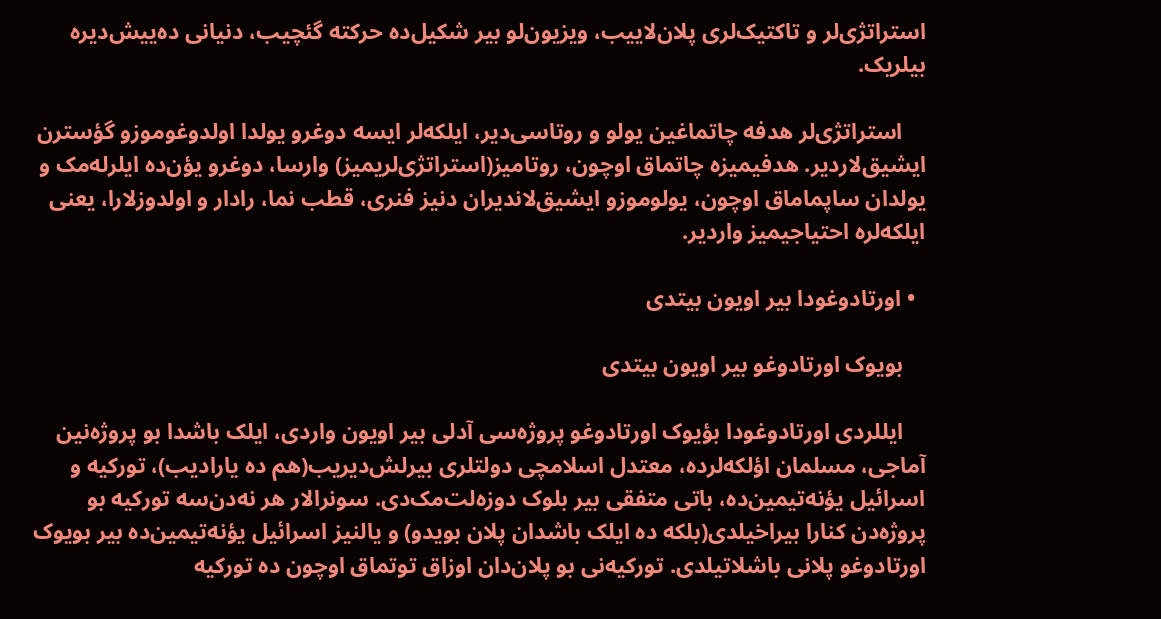استراتژی‌لر و تاکتیک‌لری پلان‌لاییب، ویزیون‌لو بیر شکیل‌ده حرکته گئچیب، دنیانی ده‌ییش‌دیره بیلریک.

    استراتژی‌لر هدفه چاتماغین یولو و روتاسی‌دیر، ایلکه‌لر ایسه دوغرو یولدا اولدوغوموزو گؤسترن ایشیق‌لاردیر. هدفیمیزه چاتماق اوچون، روتامیز(استراتژی‌لریمیز) وارسا، دوغرو یؤن‌ده ایلرله‌مک و یولدان ساپماماق اوچون، یولوموزو ایشیق‌لاندیران دنیز فنری، قطب نما، رادار و اولدوزلارا، یعنی ایلکه‌لره احتیاجیمیز واردیر.

  • اورتادوغودا بیر اویون بیتدی

    بویوک اورتادوغو بیر اویون بیتدی

    ایللردی اورتادوغودا بؤیوک اورتادوغو پروژه‌سی آدلی بیر اویون واردی، ایلک باشدا بو پروژه‌نین آماجی، مسلمان اؤلکه‌لرده، معتدل اسلامچی دولتلری بیرلش‌دیریب(هم ده یارادیب)، تورکیه و اسرائیل یؤنه‌تیمین‌ده، باتی متفقی بیر بلوک دوزه‌لت‌مک‌دی. سونرالار هر نه‌دن‌سه تورکیه بو پروژه‌دن کنارا بیراخیلدی(بلکه ده ایلک باشدان پلان بویدو) و یالنیز اسرائیل یؤنه‌تیمین‌ده بیر بویوک اورتادوغو پلانی باشلاتیلدی. تورکیه‌نی بو پلان‌دان اوزاق توتماق اوچون ده تورکیه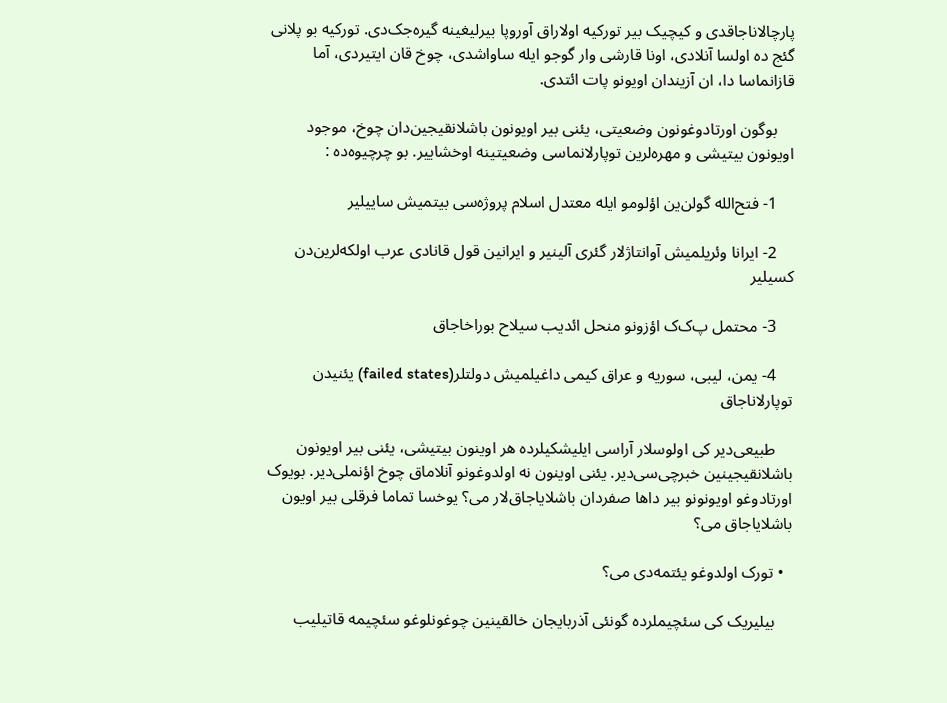پارچالاناجاقدی و کیچیک بیر تورکیه اولاراق آوروپا بیرلیغینه گیره‌جک‌دی. تورکیه بو پلانی گئج ده اولسا آنلادی، اونا قارشی وار گوجو ایله ساواشدی، چوخ قان ایتیردی، آما قازانماسا دا، ان آزیندان اویونو پات ائتدی.

    بوگون اورتادوغونون وضعیتی‌، یئنی بیر اویونون باشلانقیجین‌دان چوخ، موجود اویونون بیتیشی و مهره‌لرین توپارلانماسی وضعیتینه اوخشاییر. بو چرچیوه‌ده :

    1- فتح‌الله گولن‌ین اؤلومو ایله معتدل اسلام پروژه‌سی بیتمیش ساییلیر

    2- ایرانا وئریلمیش آوانتاژلار گئری آلینیر و ایرانین قول قانادی عرب اولکه‌لرین‌دن کسیلیر

    3- محتمل پ‌ک‌ک اؤزونو منحل ائدیب سیلاح بوراخاجاق

    4- یمن، لیبی، سوریه و عراق کیمی داغیلمیش دولتلر(failed states) یئنیدن توپارلاناجاق

    طبیعی‌دیر کی اولوسلار آراسی ایلیشکیلرده هر اوینون بیتیشی، یئنی بیر اویونون باشلانقیجینین خبرچی‌سی‌دیر. یئنی اوینون نه اولدوغونو آنلاماق چوخ اؤنملی‌دیر. بویوک اورتادوغو اویونونو بیر داها صفردان باشلایاجاق‌لار می؟ یوخسا تماما فرقلی بیر اویون باشلایاجاق می؟

  • تورک اولدوغو یئتمه‌دی می؟

    بیلیریک کی سئچیملرده گونئی آذربایجان خالقینین چوغونلوغو سئچیمه قاتیلیب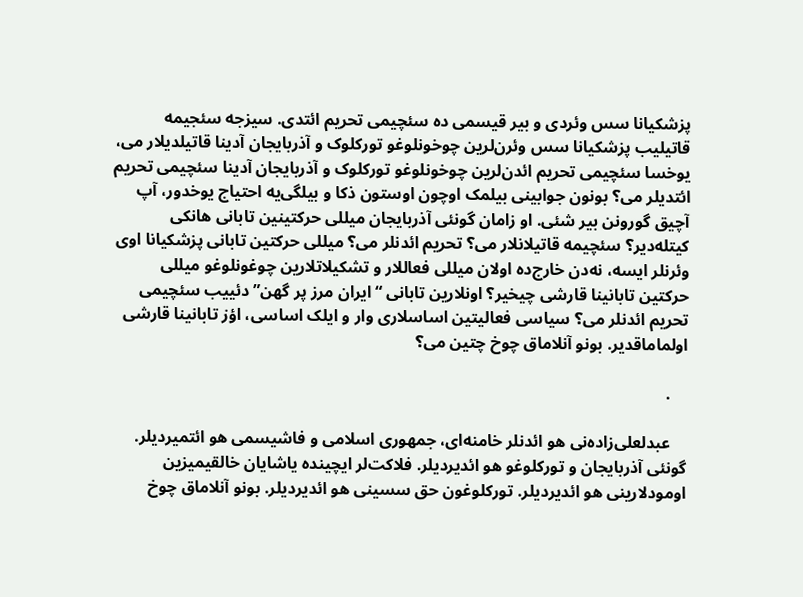پزشکیانا سس وئردی و بیر قیسمی ده سئچیمی تحریم ائتدی. سیزجه سئجیمه قاتیلیب پزشکیانا سس وئرن‌لرین چوخونلوغو تورکلوک و آذربایجان آدینا قاتیلدیلار می، یوخسا سئچیمی تحریم ائدن‌لرین چوخونلوغو تورکلوک و آذربایجان آدینا سئچیمی تحریم ائتدیلر می؟ بونون جوابینی بیلمک اوچون اوستون ذکا و بیلگی‌یه احتیاج یوخدور، آپ آچیق گورونن بیر شئی. او زامان گونئی آذربایجان میللی حرکتینین تابانی هانکی کیتله‌دیر؟ سئچیمه قاتیلانلار می؟ تحریم ائدنلر می؟ میللی حرکتین تابانی پزشکیانا اوی وئرنلر ایسه، نه‌دن خارج‌ده اولان میللی فعاللار و تشکیلاتلارین چوغونلوغو میللی حرکتین تابانینا قارشی چیخیر؟ اونلارین تابانی “ایران مرز پر گهن” دئییب سئچیمی تحریم ائدنلر می؟ سیاسی فعالیتین اساسلاری وار و ایلک اساسی، اؤز تابانینا قارشی اولماماقدیر. بونو آنلاماق چوخ چتین می؟

    .

    عبدلعلی‌زاده‌نی هو ائدنلر خامنه‌ای، جمهوری اسلامی و فاشیسمی هو ائتمیردیلر. گونئی آذربایجان و تورکلوغو هو ائدیردیلر. فلاکت‌لر ایچینده یاشایان خالقیمیزین اومودلارینی هو ائدیردیلر. تورکلوغون حق سسینی هو ائدیردیلر. بونو آنلاماق چوخ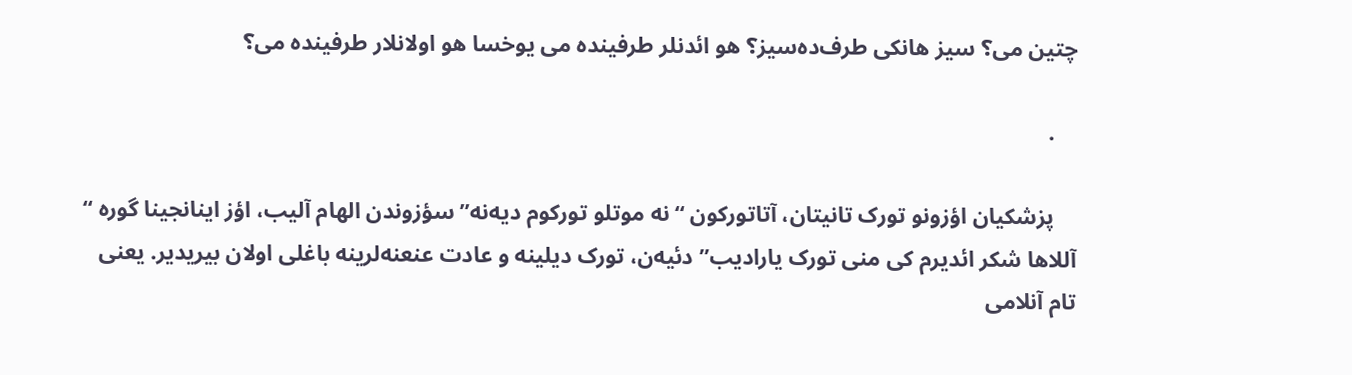چتین می؟ سیز هانکی طرف‌ده‌سیز؟ هو ائدنلر طرفینده می یوخسا هو اولانلار طرفینده می؟

    .

    پزشکیان اؤزونو تورک تانیتان، آتاتورکون “نه موتلو تورکوم دیه‌نه” سؤزوندن الهام آلیب، اؤز اینانجینا گوره “ آللاها شکر ائدیرم کی منی تورک یارادیب” دئیه‌ن، تورک دیلینه و عادت عنعنه‌لرینه باغلی اولان بیریدیر. یعنی تام آنلامی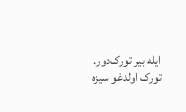ایله بیر تورک‌دور. تورک اولدغو سیزه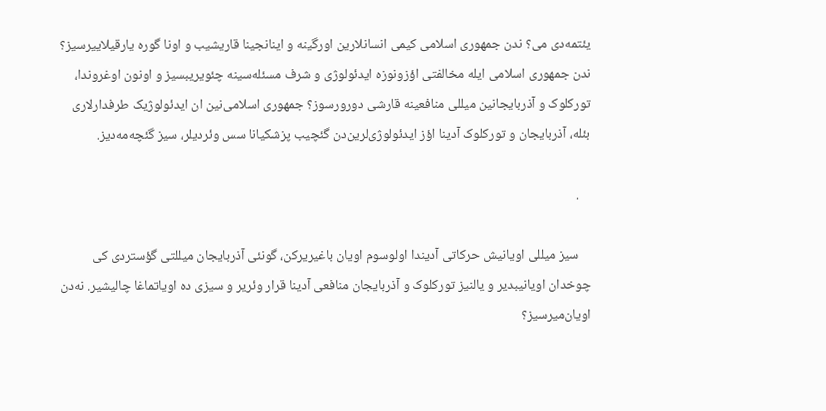یئتمه‌دی می؟ ندن جمهوری اسلامی کیمی انسانلارین اورگینه و اینانجینا قاریشیب و اونا گوره یارقیلاییرسیز؟ ندن جمهوری اسلامی ایله مخالفتی اؤزونوزه ایدئولوژی و شرف مسئله‌سینه چئویریبسیز و اونون اوغروندا، تورکلوک و آذربایجانین میللی منافعینه قارشی دورورسوز؟ جمهوری اسلامی‌نین ان ایدئولوژیک طرفدارلاری بئله، آذربایجان و تورکلوک آدینا اؤز ایدئولوژی‌لرین‌دن گئچیب پزشکیانا سس وئردیلر، سیز گئچه‌مه‌دیز.

    .

    سیز میللی اویانیش حرکاتی آدیندا اولوسوم اویان باغیریرکن، گونئی آذربایجان میللتی گؤستردی کی چوخدان اویانیبدیر و یالنیز تورکلوک و آذربایجان منافعی آدینا قرار وئریر و سیزی ده اویاتماغا چالیشیر. نه‌دن اویان‌میرسیز؟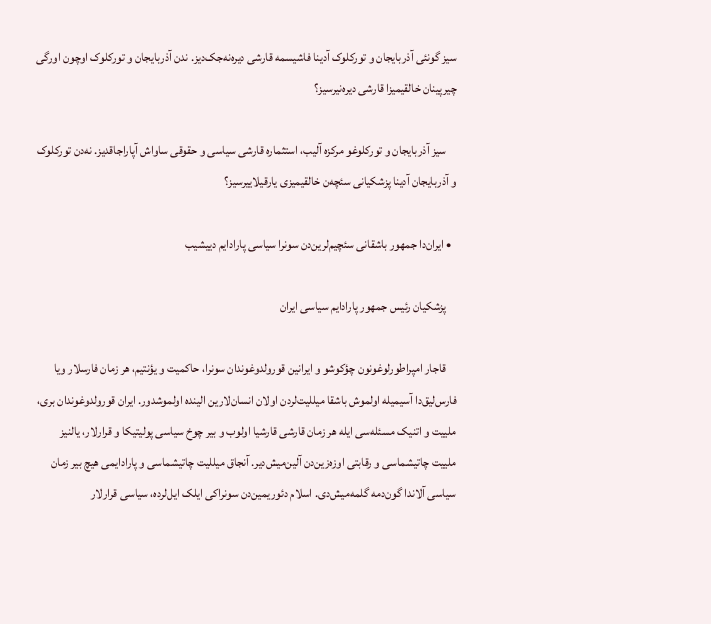سیز گونئی آذربایجان و تورکلوک آدینا فاشیسمه قارشی دیره‌نه‌جک‌دیز. ندن آذربایجان و تورکلوک اوچون اورگی چیرپینان خالقیمیزا قارشی دیره‌نیرسیز؟

    سیز آذربایجان و تورکلوغو مرکزه آلیب، استثماره قارشی سیاسی و حقوقی ساواش آپاراجاقدیز. نه‌دن تورکلوک و آذربایجان آدینا پزشکیانی سئچه‌ن خالقیمیزی یارقیلاییرسیز؟

  • ایران‌دا جمهور باشقانی سئچیم‌لرین‌دن سونرا سیاسی پارادایم دییشیب

    پزشکیان رئیس جمهور پارادایم سیاسی ایران

    قاجار امپراطورلوغونون چؤکوشو و ایرانین قورولدوغوندان سونرا، حاکمیت و یؤنتیم، هر زمان فارسلار ویا فارس‌لیق‌دا آسیمیله اولموش باشقا میللیت‌لردن اولان انسان‌لارین الینده اولموشدور. ایران‌ قورولدوغوندان بری، ملییت و اتنیک مسئله‌سی ایله هر زمان قارشی قارشیا اولوب و بیر چوخ سیاسی پولیتیکا و قرارلار، یالنیز ملییت چاتیشماسی و رقابتی اوزه‌زین‌دن آلین‌میش‌دیر. آنجاق میللیت چاتیشماسی و پارادایمی هیچ بیر زمان سیاسی آلاندا گون‌دمه گلمه‌میش‌دی. اسلام دئوریمین‌دن سونراکی ایلک ایل‌لرده، سیاسی قرارلار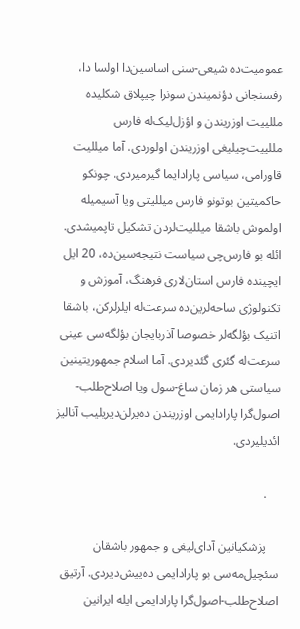عمومیت‌ده شیعی-سنی اساسین‌دا اولسا دا، رفسنجانی دؤنمیندن سونرا چیپلاق شکلیده مللییت اوزریندن و اؤزل‌لیک‌له فارس مللییت‌چیلیغی اوزریندن اولوردی. آما میللیت قاورامی، سیاسی پارادایما گیرمیردی. چونکو حاکمیتین بوتونو فارس میللیتی ویا آسیمیله اولموش باشقا میللیت‌لردن تشکیل تاپمیشدی. ائله بو فارس‌چی سیاست نتیجه‌سین‌ده، 20 ایل ایچینده فارس استان‌لاری فرهنگ، آموزش و تکنولوژی ساحه‌لرین‌ده سرعت‌له ایلرلرکن، باشقا اتنیک بؤلگه‌لر خصوصا آذربایجان بؤلگه‌سی عینی سرعت‌له گئری گئدیردی. آما اسلام جمهوریتینین سیاستی هر زمان ساغ-سول ویا اصلاح‌طلب-اصول‌گرا پارادایمی اوزریندن ده‌یرلن‌دیریلیب آنالیز ائدیلیردی.

    .

    پزشکیانین آدای‌لیغی و جمهور باشقان سئچیل‌مه‌سی بو پارادایمی ده‌ییش‌دیردی. آرتیق اصلاح‌طلب-اصول‌گرا پارادایمی ایله ایرانین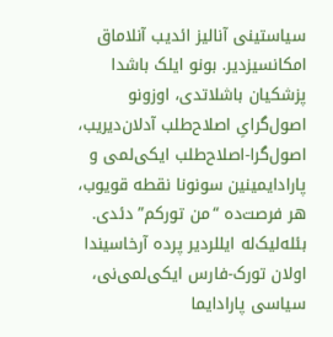سیاستینی آنالیز ائدیب آنلاماق امکانسیزدیر. بونو ایلک باشدا پزشکیان باشلاتدی، اوزونو اصول‌گرایِ اصلاح‌طلب آدلان‌دیریب، اصول‌گرا-اصلاح‌طلب ایکی‌لمی و پارادایمینین سونونا نقطه قویوب، هر فرصت‌ده “من تورکم” دئدی. بئله‌لیک‌له ایللردیر پرده آرخاسیندا اولان تورک-فارس ایکی‌لمی‌نی، سیاسی پارادایما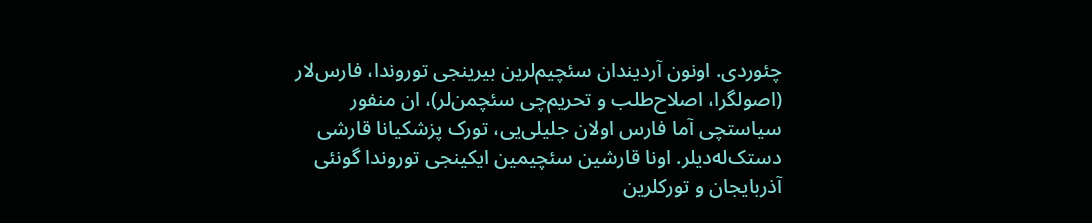چئوردی. اونون آردیندان سئچیم‌لرین بیرینجی توروندا، فارس‌لار (اصولگرا، اصلاح‌طلب و تحریم‌چی سئچمن‌لر)، ان منفور سیاستچی آما فارس اولان جلیلی‌یی، تورک پزشکیانا قارشی دستک‌له‌دیلر. اونا قارشین سئچیمین ایکینجی توروندا گونئی آذربایجان و تورکلرین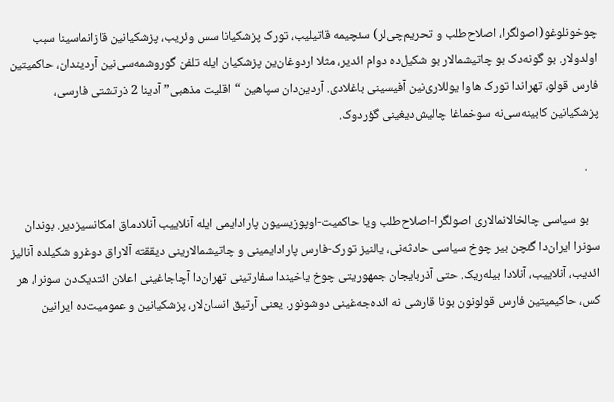چوخونلوغو(اصولگرا، اصلاح‌طلب و تحریم‌چی‌لر) سئچیمه قاتیلیب، تورک پزشکیانا سس وئریب، پزشکیانین قازانماسینا سبب اولدولار. بو گونه‌دک بو چاتیشمالار بو شکیل‌ده دوام ائدیر، مثلا اردوغان‌ین پزشکیان ایله تلفن گوروشمه‌سی‌نین آردیندان، حاکمیتین فارس قولو، تهراندا تورک هاوا یوللاری‌نین آفیسینی باغلادی. آردین‌دان سپاهین “اقلیت مذهبی” آدینا 2 ذرتشتی فارسی، پزشکیانین کابینه‌سی‌نه سوخماغا چالیش‌دیغینی گؤردوک.

    .

    بو سیاسی چالخالانمالاری اصولگرا-اصلاح‌طلب ویا حاکمیت-اوپوزیسیون پارادایمی ایله آنلاییب آنلادماق امکانسیزدیر. بوندان سونرا ایران‌دا گئچن بیر چوخ سیاسی حادثه‌نی، یالنیز تورک-فارس پارادایمینی و چاتیشمالارینی دیققته آلاراق دوغرو شکیلده آنالیز ائدیب، آنلاییب، آنلادا بیله‌ریک. حتی آذربایجان جمهوریتی چوخ یاخیندا سفارتینی تهران‌دا آچاجاغینی اعلان ائتدیک‌دن سونرا، هر کس، حاکیمیتین فارس قولونون بونا قارشی نه ائده‌جه‌غینی دوشونور. یعنی آرتیق انسان‌لار، پزشکیانین و عمومیت‌ده ایرانین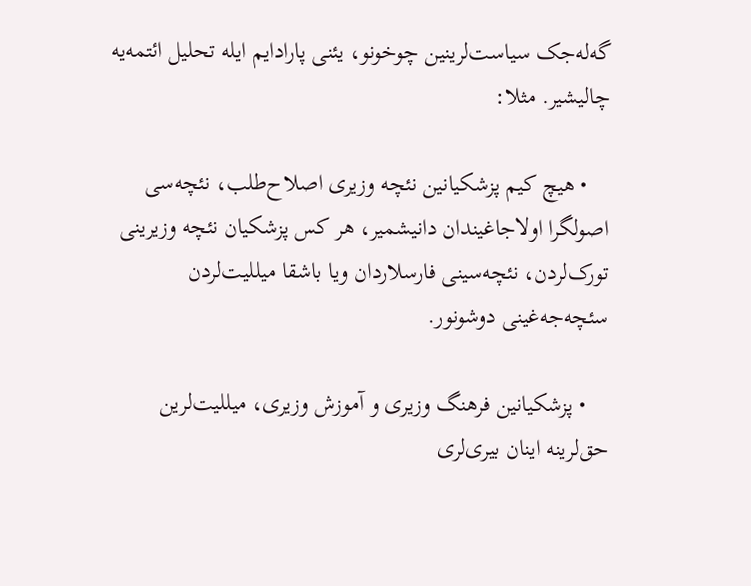گه‌له‌جک سیاست‌لرینین چوخونو، یئنی پارادایم ایله تحلیل ائتمه‌یه چالیشیر. مثلا:

    • هیچ کیم پزشکیانین نئچه وزیری اصلاح‌طلب، نئچه‌سی اصولگرا اولاجاغیندان دانیشمیر، هر کس پزشکیان نئچه وزیرینی تورک‌لردن، نئچه‌سینی فارسلاردان ویا باشقا میللیت‌لردن سئچه‌جه‌غینی دوشونور.

    • پزشکیانین فرهنگ وزیری و آموزش وزیری، میللیت‌لرین حق‌لرینه اینان بیری‌لری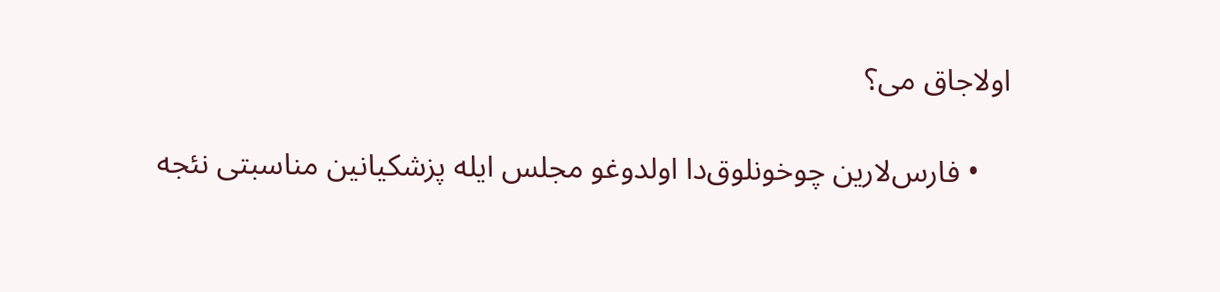اولاجاق می؟

    • فارس‌لارین چوخونلوق‌دا اولدوغو مجلس ایله‌ پزشکیانین مناسبتی نئجه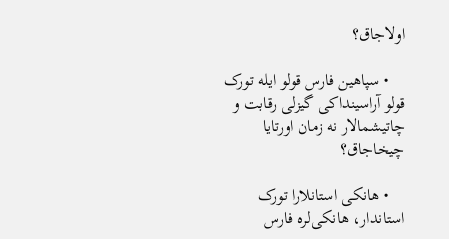اولاجاق؟

    • سپاهین فارس قولو ایله تورک قولو آراسینداکی گیزلی رقابت و چاتیشمالار نه زمان اورتایا چیخاجاق؟

    • هانکی استانلارا تورک استاندار، هانکی‌لره فارس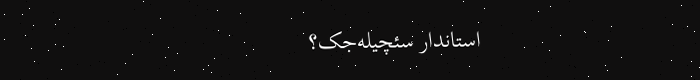استاندار سئچیله‌جک؟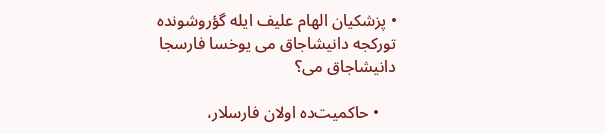• پزشکیان الهام علیف ایله گؤروشونده تورکجه دانیشاجاق می یوخسا فارسجا دانیشاجاق می؟

    • حاکمیت‌ده اولان فارسلار،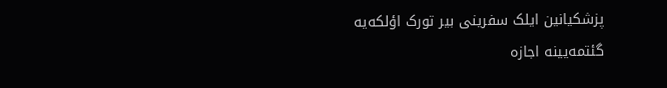پزشکیانین ایلک سفرینی بیر تورک اؤلکه‌یه گئتمه‌یینه اجازه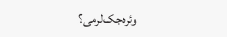وئره‌جک‌لرمی؟